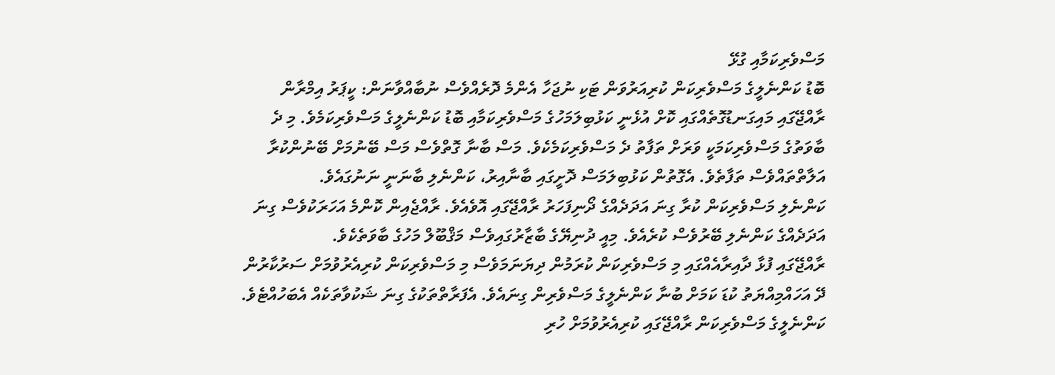މަސްވެރިކަމާއި ގުޅޭ
ބޮޑު ކަންނެލީގެ މަސްވެރިކަން ކުރިއަރުވަން ޓަކި ނުޖަހާ އެންމެ ދޮރެއްވެސް ނުބާއްވާނަން: ކީޕަރު އިމްރާން
ރާއްޖޭގައި މައިގަނޑުގޮތެއްގައި ކޮށް އުޅެނީ ކަޅުބިލަމަހުގެ މަސްވެރިކަމާއި ބޮޑު ކަންނެލީގެ މަސްވެރިކަމެވެ. މި ދެ ބާވަތުގެ މަސްވެރިކަމަކީ ވަރަށް ތަފާތު ދެ މަސްވެރިކަމެކެވެ. މަސް ބާނާ ގޮތްވެސް މަސް ބޭނުމަށް ބޭނުންކުރާ އަލާތްތައްވެސް ތަފާތެވެ. އެގޮތުން ކަޅުބިލަމަސް ދޮށީގައި ބާނާއިރު، ކަންނެލި ބާނަނީ ނަނުގައެވެ.
ކަންނެލި މަސްވެރިކަން ކުރާ ގިނަ އަދަދެއްގެ ދޯނިފަހަރު ރާއްޖޭގައި އޮވެއެވެ. ރާއްޖެއިން ކޮންމެ އަހަރަކުވެސް ގިނަ އަދަދެއްގެ ކަންނެލި ބޭރުވެސް ކުރެއެވެ. މިއީ ދުނިޔޭގެ ބާޒާރުގައިވެސް މަޤްބޫލް މަހުގެ ބާވަތެކެވެ.
ރާއްޖޭގައި ފުޅާ ދާއިރާއެއްގައި މި މަސްވެރިކަން ކުރަމުން ދިޔަނަމަވެސް މި މަސްވެރިކަން ކުރިއެރުވުމަށް ސަރުކާރުން ދޭ އަހައްމިއްޔަތު ކުޑަ ކަމަށް ބުނާ ކަންނެލީގެ މަސްވެރިން ގިނައެވެ. އެފަރާތްތަކުގެ ގިނަ ޝަކުވާތަކެއް އެބަހުއްޓެވެ.
ކަންނެލީގެ މަސްވެރިކަން ރާއްޖޭގައި ކުރިއެރުވުމަށް ހުރި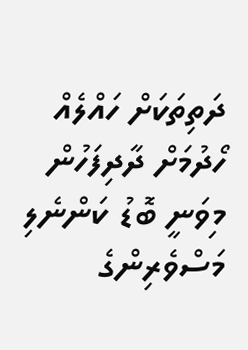ދަތިތަކަށް ހައްލެއް ހޯދުމަށް ދާދިފަހުން މިވަނީ ބޮޑު ކަންނެލި މަސްވެރިންގެ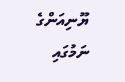ޔޫނިއަންގެ ނަމުގައި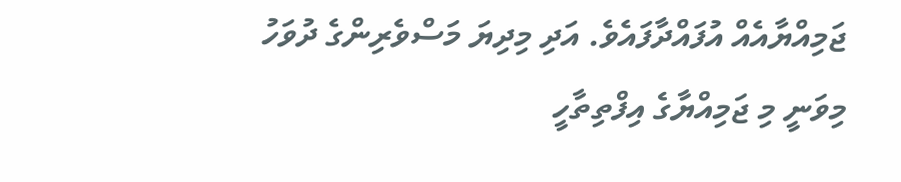ޖަމިއްޔާއެއް އުފައްދާފައެވެ. އަދި މިދިޔަ މަސްވެރިންގެ ދުވަހު މިވަނީ މި ޖަމިއްޔާގެ އިފްތިތާހީ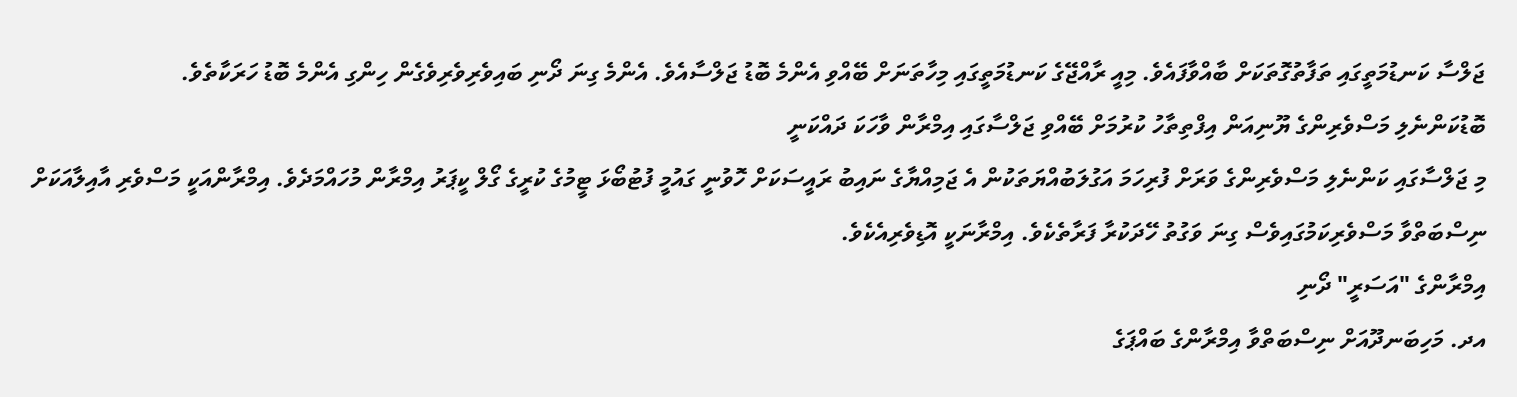ޖަލްސާ ކަނޑުމަތީގައި ތަފާތުގޮތަކަށް ބާއްވާފައެވެ. މިއީ ރާއްޖޭގެ ކަނޑުމަތީގައި މިހާތަނަށް ބޭއްވި އެންމެ ބޮޑު ޖަލްސާއެވެ. އެންމެ ގިނަ ދޯނި ބައިވެރިވެރިވެގެން ހިންގި އެންމެ ބޮޑު ހަރަކާތެވެ.
ބޮޑުކަންނެލި މަސްވެރިންގެ ޔޫނިއަން އިފްތިތާހު ކުރުމަށް ބޭއްވި ޖަލްސާގައި އިމްރާން ވާހަކަ ދައްކަނީ
މި ޖަލްސާގައި ކަންނެލި މަސްވެރިންގެ ވަރަށް ފުރިހަމަ އަގުލަބުއްޔަތަކުން އެ ޖަމިއްޔާގެ ނައިބު ރައީސަކަށް ހޮވުނީ ގައުމީ ފުޓުބޯޅަ ޓީމުގެ ކުރީގެ ގޯލް ކީޕަރު އިމްރާން މުހައްމަދެވެ. އިމްރާންއަކީ މަސްވެރި އާއިލާއަކަށް ނިސްބަތްވާ މަސްވެރިކަމުގައިވެސް ގިނަ ވަގުތު ހޭދަކުރާ ފަރާތެކެވެ. އިމްރާނަކީ އޮޑިވެރިއެކެވެ.
އިމްރާންގެ "އަސަރީ" ދޯނި
އދ. މަހިބަނދޫއަށް ނިސްބަތްވާ އިމްރާންގެ ބައްޕަގެ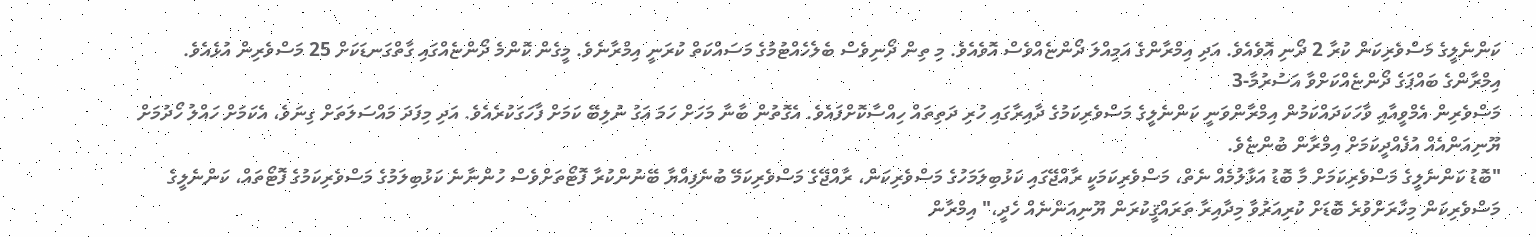ކަންނެލީގެ މަސްވެރިކަން ކުރާ 2 ދޯނި އޮވެއެވެ. އަދި އިމްރާންގެ އަމިއްލަ ދޯންޏެއްވެސް އޮވެއެވެ. މި ތިން ދޯނިވެސް ބެލެހެއްޓުމުގެ މަސައްކަތް ކުރަނީ އިމްރާނެވެ. މީގެން ކޮންމެ ދޯންޏެއްގައި ގާތްގަނޑަކަށް 25 މަސްވެރިން އުޅެއެވެ.
އިމްރާންގެ ބައްޕަގެ ދޯންޏެއްކަށްވާ އަސުރުމާ-3
މަސްވެރިން އެމްވީއާއި ވާހަކަދައްކަމުން އިމްރާންވަނީ ކަންނެލީގެ މަސްވެރިކަމުގެ ދާއިރާގައި ހުރި ދަތިތައް ހިއްސާކޮށްފައެވެ. އެގޮތުން ބާނާ މަހަށް ހަމަ އަގު ނުލިބޭ ކަމަށް ފާހަގަކުރެއެވެ. އަދި މިފަދަ މައްސަލަތަށް ގިނަވެ، އެކަމަށް ހައްލު ހޯދުމަށް ޔޫނިއަންއެއް އުފެއްދީކަމަށް އިމްރާން ބުންޏެވެ.
"ބޮޑު ކަންނެލީގެ މަސްވެރިކަމަށް މާ ބޮޑު އަޅާލުމެއް ނެތް، މަސްވެރިކަމަކީ ރާއްޖޭގައި ކަޅުބިލަމަހުގެ މަސްވެރިކަން، ރާއްޖޭގެ މަސްވެރިކަމޭ ބުނެފިއްޔާ ބޭނުންކުރާ ފޮޓޯތަށްވެސް ހުންނާނެ ކަޅުބިލަމުގެ މަސްވެރިކަމުގެ ފޮޓޯތައް، ކަންނެލީގެ މަސްވެރިކަން މިހާރަށްވުރެ ބޮޑަށް ކުރިއަރުވާ މިދާއިރާ ތަރައްޤީކުރަން ޔޫނިއަންނެއް ހެދީ،" އިމްރާން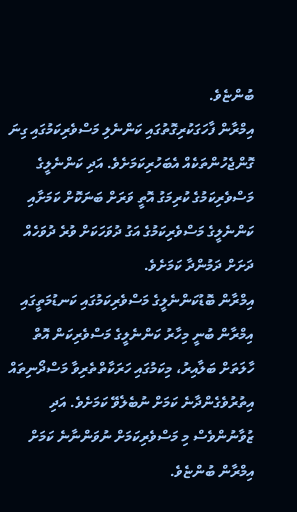ބުންޏެވެ.
އިމްރާން ފާހަގަކުރިގޮތުގައި ކަންނެލި މަސްވެރިކަމުގައި ގިނަ ގޮންޖެހުންތަކެއް އެބަހުރިކަމަށެވެ. އަދި ކަންނެލީގެ މަސްވެރިކަމުގެ ކުރިމަގު އޮތީ ވަރަށް ބަނަކޮށް ކަމަށާއި ކަންނެލީގެ މަސްވެރިކަމުގެ އަގު ދުވަހަކަށް ވުރެ ދުވަހެއް ދަށަށް ދަމުންދާ ކަމަށެވެ.
އިމްރާން ބޮޑުކަންނެލީގެ މަސްވެރިކަމުގައި ކަނޑުމަތީގައި
އިމްރާން ބުނީ މިހާރު ކަންނެލީގެ މަސްވެރިކަން އޮތް ހާލަތަށް ބަލާއިރު، މިކަމުގައި ހަރަކާތްތެރިވާ މަސްދޯނިތައް އިތުރުވެގެންދާނެ ކަމަށް ނުބެލެވޭ ކަމަށެވެ. އަދި ޒުވާނުންވެސް މި މަސްވެރިކަމަށް ނުވަންނާނެ ކަމަށް އިމްރާން ބުންޏެވެ.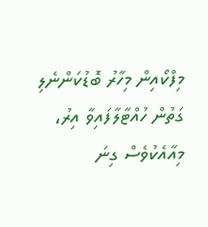މިފްކޯއިން މިހާރު ބޮޑުކަންނެލި ގަތުން ހުއްޓާލާފައިވާ އިރު، މިއާއެކުވެސް ގިނަ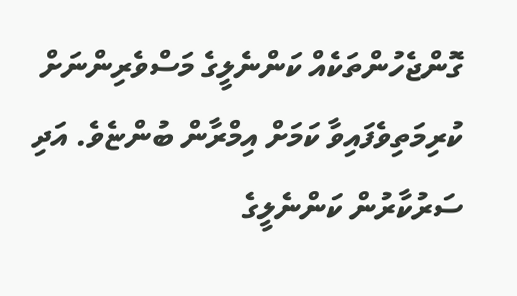ގޮންޖެހުންތަކެއް ކަންނެލީގެ މަސްވެރިންނަށް ކުރިމަތިވެފައިވާ ކަމަށް އިމްރާން ބުންޏެވެ. އަދި ސަރުކާރުން ކަންނެލީގެ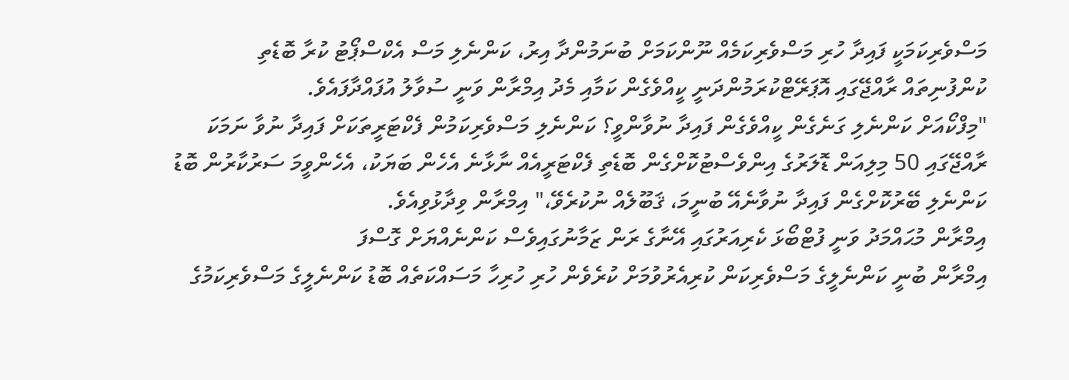މަސްވެރިކަމަކީ ފައިދާ ހުރި މަސްވެރިކަމެއް ނޫންކަމަށް ބުނަމުންދާ އިރު، ކަންނެލި މަސް އެކްސްޕޯޓު ކުރާ ބޮޑެތި ކުންފުނިތައް ރާއްޖޭގައި އޮޕަރޭޓްކުރަމުންދަނީ ކީއްވެގެން ކަމާއި މެދު އިމްރާން ވަނީ ސުވާލު އުފައްދާފައެވެ.
"މިފްކޯއަށް ކަންނެލި ގަނެގެން ކީއްވެގެން ފައިދާ ނުވާންވީ؟ ކަންނެލި މަސްވެރިކަމުން ފެކްޓަރީތަކަށް ފައިދާ ނުވާ ނަމަކަ ރާއްޖޭގައި 50 މިލިއަން ޑޮލަރުގެ އިންވެސްޓުކޮށްގެން ބޮޑެތި ފެކްޓަރީއެއް ނާޅާނެ އެހެން ބަޔަކު، އެހެންވީމަ ސަރުކާރުން ބޮޑު ކަންނެލި ބޭރުކޮށްގެން ފައިދާ ނުވާނެއޭ ބުނީމަ، ޤަބޫލެއް ނުކުރެވޭ،" އިމްރާން ވިދާޅުވިއެވެ.
އިމްރާން މުޙައްމަދު ވަނީ ފުޓްބޯޅަ ކެރިއަރުގައި އޭނާގެ ރަން ޒަމާނުގައިވެސް ކަންނެއްޔަށް ގޮސްފަ
އިމްރާން ބުނީ ކަންނެލީގެ މަސްވެރިކަން ކުރިއެރުވުމަށް ކުރެވެން ހުރި ހުރިހާ މަސައްކަތެއް ބޮޑު ކަންނެލީގެ މަސްވެރިކަމުގެ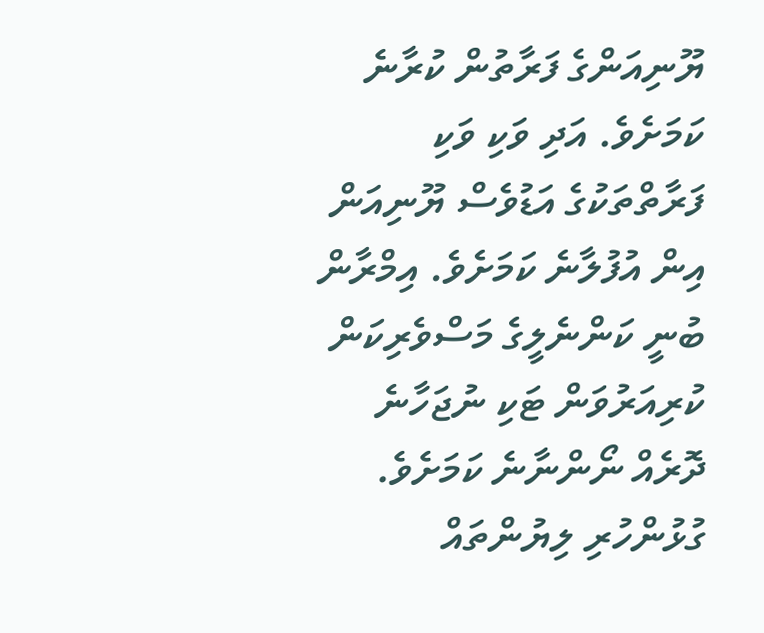ޔޫނިއަންގެ ފަރާތުން ކުރާނެ ކަމަށެވެ. އަދި ވަކި ވަކި ފަރާތްތަކުގެ އަޑުވެސް ޔޫނިއަން އިން އުފުލާނެ ކަމަށެވެ. އިމްރާން ބުނީ ކަންނެލީގެ މަސްވެރިކަން ކުރިއަރުވަން ޓަކި ނުޖަހާނެ ދޮރެއް ނޯންނާނެ ކަމަށެވެ.
ގުޅުންހުރި ލިޔުންތައް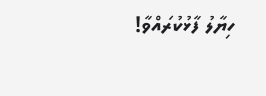ހިޔާލު ފާޅުކުރައްވާ!